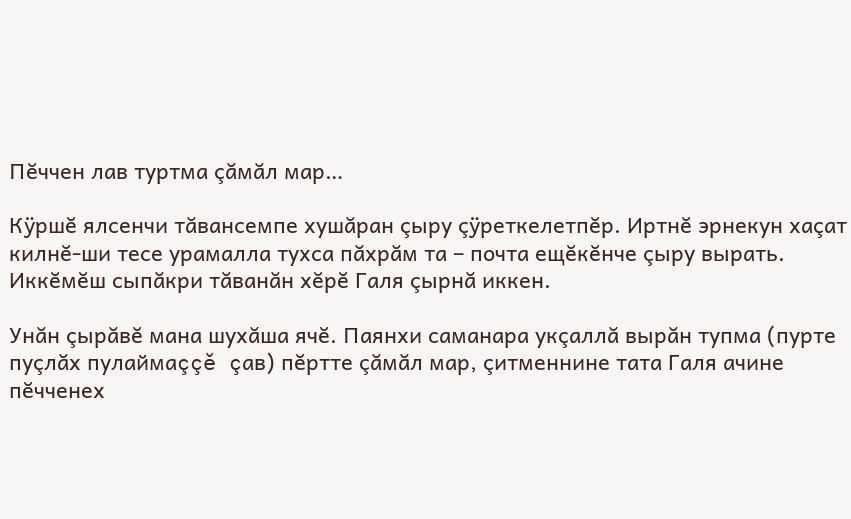Пĕччен лав туртма çăмăл мар…

Кÿршĕ ялсенчи тăвансемпе хушăран çыру çÿреткелетпĕр. Иртнĕ эрнекун хаçат килнĕ-ши тесе урамалла тухса пăхрăм та – почта ещĕкĕнче çыру вырать. Иккĕмĕш сыпăкри тăванăн хĕрĕ Галя çырнă иккен.

Унăн çырăвĕ мана шухăша ячĕ. Паянхи саманара укçаллă вырăн тупма (пурте пуçлăх пулаймаççĕ çав) пĕртте çăмăл мар, çитменнине тата Галя ачине пĕчченех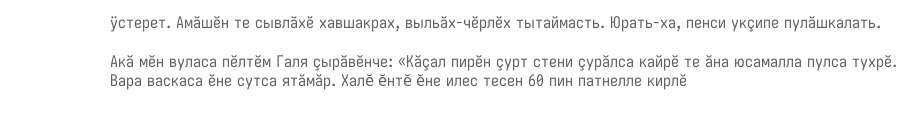ÿстерет. Амăшĕн те сывлăхĕ хавшакрах, выльăх-чĕрлĕх тытаймасть. Юрать-ха, пенси укçипе пулăшкалать.

Акă мĕн вуласа пĕлтĕм Галя çырăвĕнче: «Кăçал пирĕн çурт стени çурăлса кайрĕ те ăна юсамалла пулса тухрĕ. Вара васкаса ĕне сутса ятăмăр. Халĕ ĕнтĕ ĕне илес тесен 60 пин патнелле кирлĕ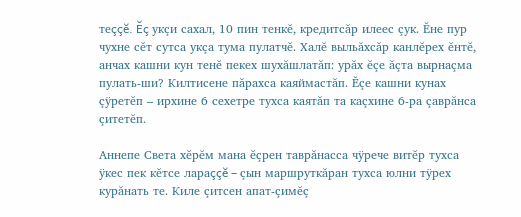теççĕ. Ĕç укçи сахал, 10 пин тенкĕ, кредитсăр илеес çук. Ĕне пур чухне сĕт сутса укçа тума пулатчĕ. Халĕ выльăхсăр канлĕрех ĕнтĕ, анчах кашни кун тенĕ пекех шухăшлатăп: урăх ĕçе ăçта вырнаçма пулать-ши? Килтисене пăрахса каяймастăп. Ĕçе кашни кунах çÿретĕп – ирхине 6 сехетре тухса каятăп та каçхине 6-ра çаврăнса çитетĕп.

Аннепе Света хĕрĕм мана ĕçрен таврăнасса чÿрече витĕр тухса ÿкес пек кĕтсе лараççĕ – çын маршруткăран тухса юлни тÿрех курăнать те. Киле çитсен апат-çимĕç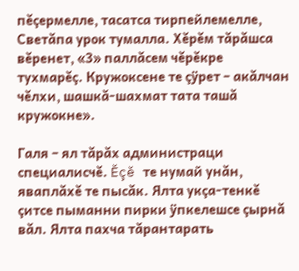пĕçермелле, тасатса тирпейлемелле, Светăпа урок тумалла. Хĕрĕм тăрăшса вĕренет, «3» паллăсем чĕрĕкре тухмарĕç. Кружоксене те çÿрет – акăлчан чĕлхи, шашкă-шахмат тата ташă кружокне».

Галя – ял тăрăх администраци специалисчĕ. Ĕçĕ те нумай унăн, яваплăхĕ те пысăк. Ялта укçа-тенкĕ çитсе пыманни пирки ÿпкелешсе çырнă вăл. Ялта пахча тăрантарать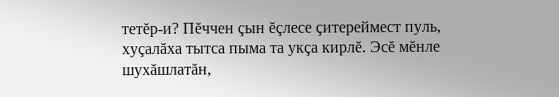тетĕр-и? Пĕччен çын ĕçлесе çитереймест пуль, хуçалăха тытса пыма та укçа кирлĕ. Эсĕ мĕнле шухăшлатăн,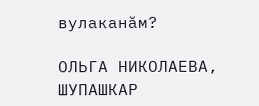вулаканăм?

ОЛЬГА НИКОЛАЕВА, ШУПАШКАР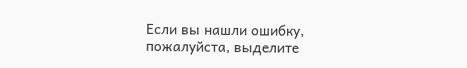Если вы нашли ошибку, пожалуйста, выделите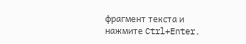фрагмент текста и нажмите Ctrl+Enter.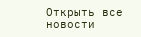Открыть все новости